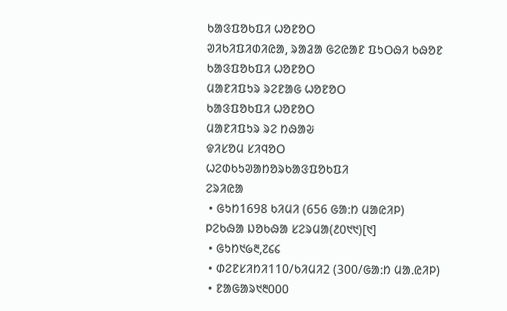ᱠᱟᱝᱯᱚᱠᱯᱤ ᱦᱚᱱᱚᱛ
ᱣᱤᱠᱤᱯᱤᱰᱤᱭᱟ, ᱨᱟᱲᱟ ᱜᱮᱭᱟᱱ ᱯᱩᱛᱷᱤ ᱠᱷᱚᱱ
ᱠᱟᱝᱯᱚᱠᱯᱤ ᱦᱚᱱᱚᱛ
ᱢᱟᱱᱤᱯᱩᱨ ᱨᱮᱱᱟᱜ ᱦᱚᱱᱚᱛ
ᱠᱟᱝᱯᱚᱠᱯᱤ ᱦᱚᱱᱚᱛ
ᱢᱟᱱᱤᱯᱩᱨ ᱨᱮ ᱴᱷᱟᱶ
ᱫᱤᱥᱚᱢ ᱥᱤᱧᱚᱛ
ᱦᱮᱰᱠᱩᱣᱟᱴᱚᱨᱠᱟᱝᱯᱚᱠᱯᱤ
ᱮᱨᱤᱭᱟ
 • ᱜᱩᱴ1698 ᱠᱤᱢᱤ (656 ᱜᱟᱺᱴ ᱢᱟᱭᱤᱞ)
ᱞᱮᱠᱷᱟ ᱡᱚᱠᱷᱟ ᱥᱮᱨᱢᱟ(᱒᱐᱑᱑)[᱑]
 • ᱜᱩᱴ᱑᱙᱓,᱗᱔᱔
 • ᱰᱮᱱᱥᱤᱴᱤ110/ᱠᱤᱢᱤ2 (300/ᱜᱟᱺᱴ ᱢᱟᱹᱭᱤᱞ)
 • ᱱᱟᱜᱟᱨ᱑᱓᱐᱐᱐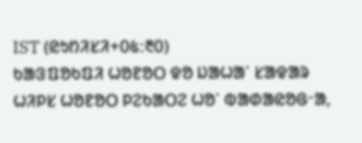IST (ᱭᱩᱴᱤᱥᱤ+᱐᱕:᱓᱐)
ᱠᱟᱝᱯᱚᱠᱯᱤ ᱦᱚᱱᱚᱛ ᱫᱚ ᱡᱟᱦᱟᱸ ᱥᱟᱫᱟᱨ ᱦᱤᱞᱥ ᱦᱚᱱᱚᱛ ᱞᱮᱠᱟᱛᱮ ᱦᱚᱸ ᱵᱟᱰᱟᱭᱚᱜᱼᱟ,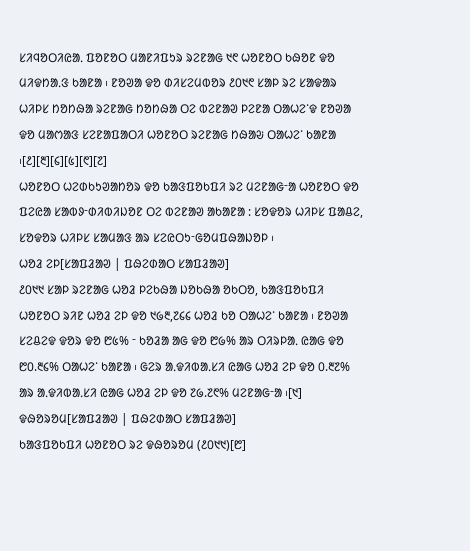ᱥᱤᱧᱚᱛᱤᱭᱟᱹ ᱯᱚᱱᱚᱛ ᱢᱟᱱᱤᱯᱩᱨ ᱨᱮᱱᱟᱜ ᱑᱖ ᱦᱚᱱᱚᱛ ᱠᱷᱚᱱ ᱫᱚ ᱢᱤᱫᱴᱟᱹᱝ ᱠᱟᱱᱟ ᱾ ᱱᱚᱣᱟ ᱫᱚ ᱰᱤᱥᱮᱢᱵᱚᱨ ᱒᱐᱑᱖ ᱥᱟᱞ ᱨᱮ ᱥᱟᱫᱟᱨ ᱦᱤᱞᱥ ᱴᱚᱴᱷᱟ ᱨᱮᱱᱟᱜ ᱴᱚᱴᱷᱟ ᱛᱮ ᱵᱮᱱᱟᱣ ᱞᱮᱱᱟ ᱛᱟᱦᱮᱸᱫ ᱱᱚᱣᱟ ᱫᱚ ᱢᱟᱬᱟᱝ ᱥᱮᱱᱟᱯᱟᱛᱤ ᱦᱚᱱᱚᱛ ᱨᱮᱱᱟᱜ ᱴᱷᱟᱶ ᱛᱟᱦᱮᱸ ᱠᱟᱱᱟ ᱾[᱒][᱓][᱔][᱕][᱖][᱗]
ᱦᱚᱱᱚᱛ ᱦᱮᱰᱠᱩᱣᱟᱴᱚᱨ ᱫᱚ ᱠᱟᱝᱯᱚᱠᱯᱤ ᱨᱮ ᱢᱮᱱᱟᱜᱼᱟ ᱦᱚᱱᱚᱛ ᱫᱚ ᱯᱮᱭᱟ ᱥᱟᱵᱽᱼᱰᱤᱵᱤᱡᱚᱱ ᱛᱮ ᱵᱮᱱᱟᱣ ᱟᱠᱟᱱᱟ : ᱥᱚᱫᱚᱨ ᱦᱤᱞᱥ ᱯᱟᱪᱮ, ᱥᱚᱫᱚᱨ ᱦᱤᱞᱥ ᱥᱟᱢᱟᱝ ᱟᱨ ᱥᱮᱭᱛᱩᱼᱜᱚᱢᱯᱷᱟᱡᱚᱞ ᱾
ᱦᱚᱲ ᱮᱞ[ᱥᱟᱯᱲᱟᱣ | ᱯᱷᱮᱰᱟᱛ ᱥᱟᱯᱲᱟᱣ]
᱒᱐᱑᱑ ᱥᱟᱞ ᱨᱮᱱᱟᱜ ᱦᱚᱲ ᱞᱮᱠᱷᱟ ᱡᱚᱠᱷᱟ ᱚᱠᱛᱚ, ᱠᱟᱝᱯᱚᱠᱯᱤ ᱦᱚᱱᱚᱛ ᱨᱤᱱ ᱦᱚᱲ ᱮᱞ ᱫᱚ ᱑᱙᱓,᱗᱔᱔ ᱦᱚᱲ ᱠᱚ ᱛᱟᱦᱮᱸ ᱠᱟᱱᱟ ᱾ ᱱᱚᱣᱟ ᱥᱮᱪᱮᱫ ᱫᱚᱨ ᱫᱚ ᱘᱕% ᱼ ᱠᱚᱲᱟ ᱟᱜ ᱫᱚ ᱘᱙% ᱟᱨ ᱛᱤᱨᱞᱟᱹ ᱭᱟᱜ ᱫᱚ ᱘᱐.᱓᱔% ᱛᱟᱦᱮᱸ ᱠᱟᱱᱟ ᱾ ᱜᱮᱨ ᱟᱹᱫᱤᱵᱟᱹᱥᱤ ᱭᱟᱜ ᱦᱚᱲ ᱮᱞ ᱫᱚ ᱐.᱓᱗% ᱟᱨ ᱟᱹᱫᱤᱵᱟᱹᱥᱤ ᱭᱟᱜ ᱦᱚᱲ ᱮᱞ ᱫᱚ ᱗᱙.᱗᱖% ᱢᱮᱱᱟᱜᱼᱟ ᱾[᱑]
ᱫᱷᱚᱨᱚᱢ[ᱥᱟᱯᱲᱟᱣ | ᱯᱷᱮᱰᱟᱛ ᱥᱟᱯᱲᱟᱣ]
ᱠᱟᱝᱯᱚᱠᱯᱤ ᱦᱚᱱᱚᱛ ᱨᱮ ᱫᱷᱚᱨᱚᱢ (᱒᱐᱑᱑)[᱘]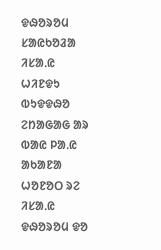ᱫᱷᱚᱨᱚᱢ ᱥᱟᱭᱠᱚᱲᱟ
ᱤᱥᱟᱹᱭ
ᱦᱤᱱᱫᱩ
ᱵᱩᱫᱫᱷᱚ
ᱮᱴᱟᱜᱟᱜ ᱟᱨ ᱵᱟᱭ ᱞᱟᱹᱭ ᱟᱠᱟᱱᱟ
ᱦᱚᱱᱚᱛ ᱨᱮ ᱤᱥᱟᱹᱭ ᱫᱷᱚᱨᱚᱢ ᱫᱚ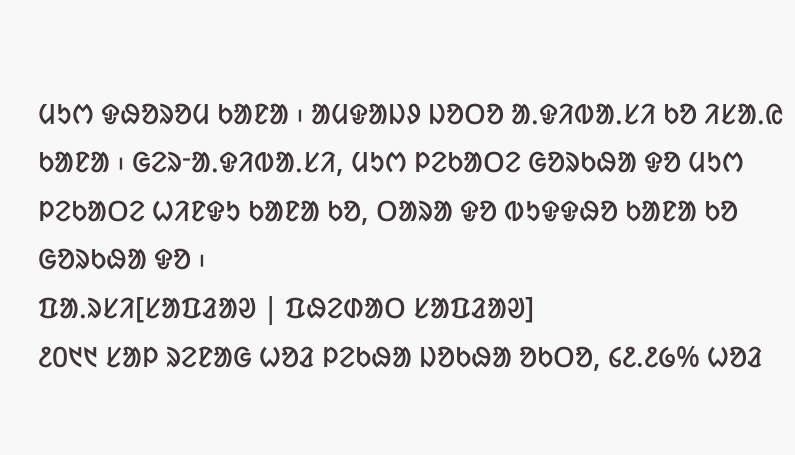ᱢᱩᱬ ᱫᱷᱚᱨᱚᱢ ᱠᱟᱱᱟ ᱾ ᱟᱢᱫᱟᱡᱽ ᱡᱚᱛᱚ ᱟᱹᱫᱤᱵᱟᱹᱥᱤ ᱠᱚ ᱤᱥᱟᱹᱭ ᱠᱟᱱᱟ ᱾ ᱜᱮᱨᱼᱟᱹᱫᱤᱵᱟᱹᱥᱤ, ᱢᱩᱬ ᱞᱮᱠᱟᱛᱮ ᱜᱚᱨᱠᱷᱟ ᱫᱚ ᱢᱩᱬ ᱞᱮᱠᱟᱛᱮ ᱦᱤᱱᱫᱩ ᱠᱟᱱᱟ ᱠᱚ, ᱛᱟᱨᱟ ᱫᱚ ᱵᱩᱫᱫᱷᱚ ᱠᱟᱱᱟ ᱠᱚ ᱜᱚᱨᱠᱷᱟ ᱫᱚ ᱾
ᱯᱟᱹᱨᱥᱤ[ᱥᱟᱯᱲᱟᱣ | ᱯᱷᱮᱰᱟᱛ ᱥᱟᱯᱲᱟᱣ]
᱒᱐᱑᱑ ᱥᱟᱞ ᱨᱮᱱᱟᱜ ᱦᱚᱲ ᱞᱮᱠᱷᱟ ᱡᱚᱠᱷᱟ ᱚᱠᱛᱚ, ᱔᱒.᱒᱙% ᱦᱚᱲ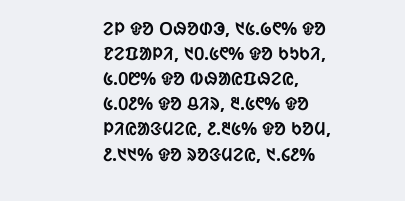ᱮᱞ ᱫᱚ ᱛᱷᱚᱰᱳ, ᱑᱕.᱙᱖% ᱫᱚ ᱱᱮᱯᱟᱞᱤ, ᱑᱐.᱕᱖% ᱫᱚ ᱠᱩᱠᱤ, ᱕.᱐᱘% ᱫᱚ ᱵᱷᱟᱭᱯᱷᱮᱭ, ᱕.᱐᱒% ᱫᱚ ᱪᱤᱨ, ᱓.᱕᱖% ᱫᱚ ᱞᱤᱭᱟᱝᱢᱮᱭ, ᱒.᱓᱕% ᱫᱚ ᱠᱚᱢ, ᱒.᱑᱑% ᱫᱚ ᱨᱚᱝᱢᱮᱭ, ᱑.᱔᱒%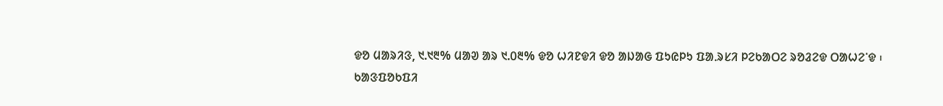ᱫᱚ ᱢᱟᱨᱤᱝ, ᱑.᱑᱓% ᱢᱟᱣ ᱟᱨ ᱑.᱐᱓% ᱫᱚ ᱦᱤᱱᱫᱤ ᱫᱚ ᱟᱡᱟᱜ ᱯᱩᱭᱞᱩ ᱯᱟᱹᱨᱥᱤ ᱞᱮᱠᱟᱛᱮ ᱨᱚᱲᱮᱫ ᱛᱟᱦᱮᱸᱫ ᱾
ᱠᱟᱝᱯᱚᱠᱯᱤ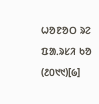ᱦᱚᱱᱚᱛ ᱨᱮ ᱯᱟᱹᱨᱥᱤ ᱠᱚ (᱒᱐᱑᱑)[᱙]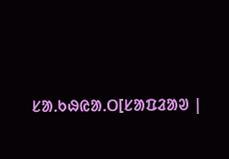ᱥᱟᱹᱠᱷᱭᱟᱹᱛ[ᱥᱟᱯᱲᱟᱣ |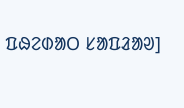ᱯᱷᱮᱰᱟᱛ ᱥᱟᱯᱲᱟᱣ]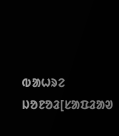ᱵᱟᱦᱨᱮ ᱡᱚᱱᱚᱲ[ᱥᱟᱯᱲᱟᱣ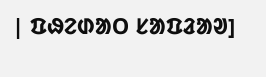| ᱯᱷᱮᱰᱟᱛ ᱥᱟᱯᱲᱟᱣ]